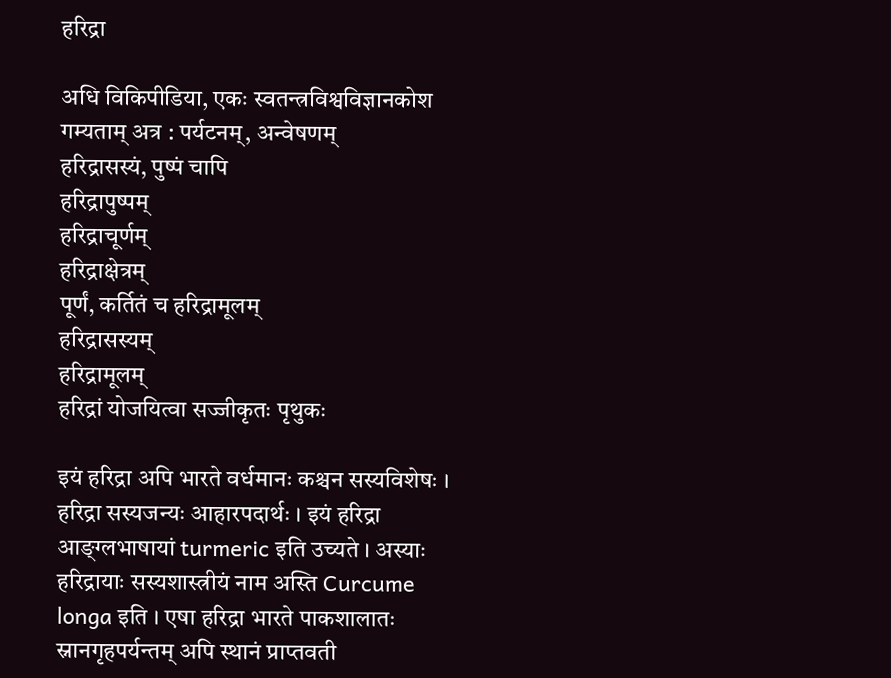हरिद्रा

अधि विकिपीडिया, एकः स्वतन्त्रविश्वविज्ञानकोश
गम्यताम् अत्र : पर्यटनम्, अन्वेषणम्
हरिद्रासस्यं, पुष्पं चापि
हरिद्रापुष्पम्
हरिद्राचूर्णम्
हरिद्राक्षेत्रम्
पूर्णं, कर्तितं च हरिद्रामूलम्
हरिद्रासस्यम्
हरिद्रामूलम्
हरिद्रां योजयित्वा सज्जीकृतः पृथुकः

इयं हरिद्रा अपि भारते वर्धमानः कश्चन सस्यविशेषः । हरिद्रा सस्यजन्यः आहारपदार्थः । इयं हरिद्रा आङ्ग्लभाषायां turmeric इति उच्यते । अस्याः हरिद्रायाः सस्यशास्त्रीयं नाम अस्ति Curcume longa इति । एषा हरिद्रा भारते पाकशालातः स्नानगृहपर्यन्तम् अपि स्थानं प्राप्तवती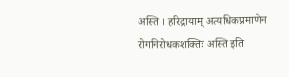अस्ति । हरिद्रायाम् अत्यधिकप्रमाणेन रोगनिरोधकशक्तिः अस्ति इति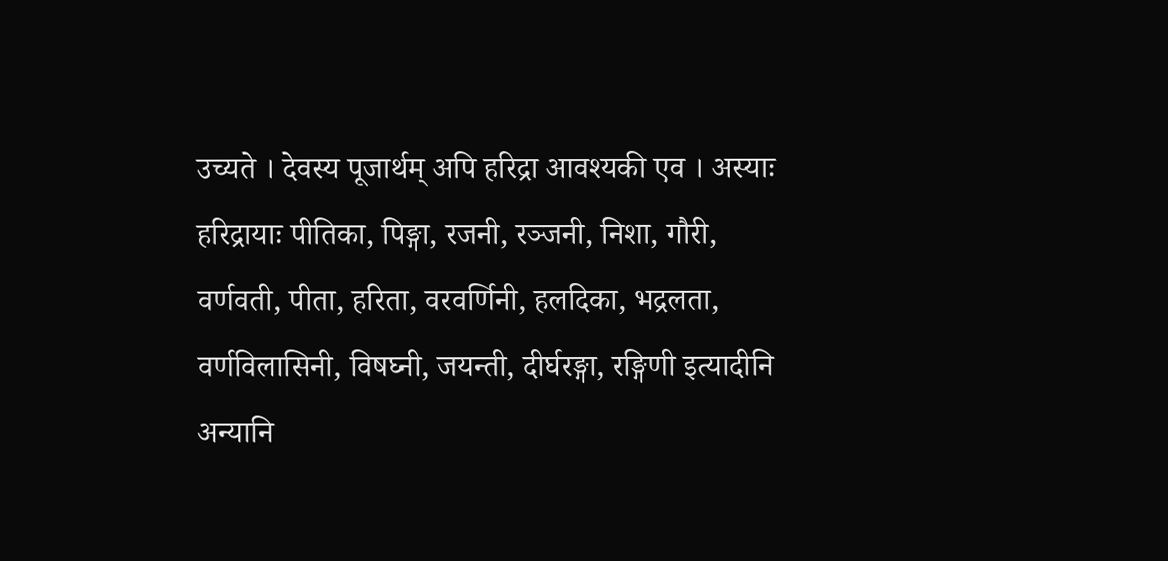उच्यते । देवस्य पूजार्थम् अपि हरिद्रा आवश्यकी एव । अस्याः हरिद्रायाः पीतिका, पिङ्गा, रजनी, रञ्जनी, निशा, गौरी, वर्णवती, पीता, हरिता, वरवर्णिनी, हलदिका, भद्रलता, वर्णविलासिनी, विषघ्नी, जयन्ती, दीर्घरङ्गा, रङ्गिणी इत्यादीनि अन्यानि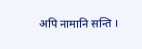अपि नामानि सन्ति ।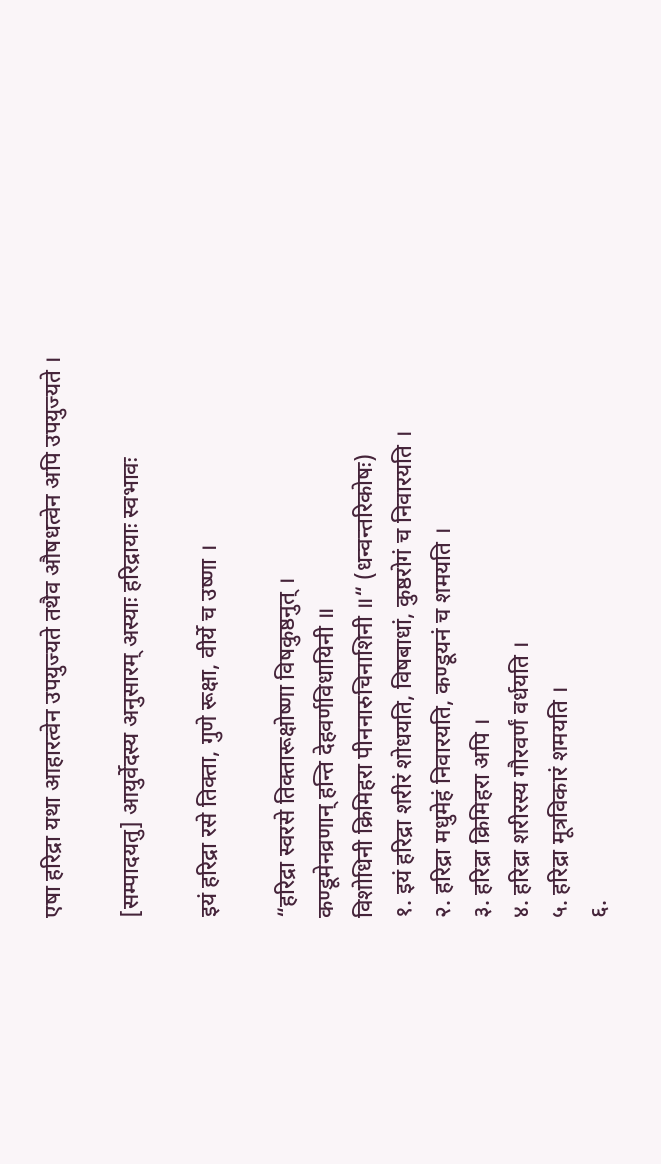एषा हरिद्रा यथा आहारत्वेन उपयुज्यते तथैव औषधत्वेन अपि उपयुज्यते ।

[सम्पादयतु] आयुर्वेदस्य अनुसारम् अस्याः हरिद्रायाः स्वभावः

इयं हरिद्रा रसे तिक्ता, गुणे रूक्षा, वीर्ये च उष्णा ।

“हरिद्रा स्वरसे तिक्तारूक्षोष्णा विषकुष्ठनुत् ।
कण्डूमेनव्रणान् हन्ति देहवर्णविधायिनी ॥
विशोधिनी क्रिमिहरा पीननारुचिनाशिनी ॥“ (धन्वन्तरिकोषः)
१. इयं हरिद्रा शरीरं शोधयति, विषबाधां, कुष्ठरोगं च निवारयति ।
२. हरिद्रा मधुमेहं निवारयति, कण्डूयनं च शमयति ।
३. हरिद्रा क्रिमिहरा अपि ।
४. हरिद्रा शरीरस्य गौरवर्णं वर्धयति ।
५. हरिद्रा मूत्रविकारं शमयति ।
६.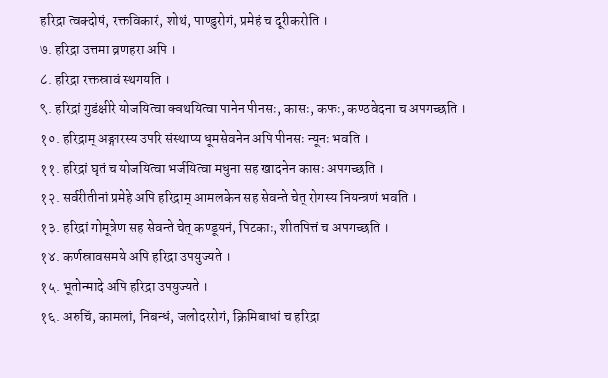हरिद्रा त्वक्दोषं, रक्तविकारं, शोथं, पाण्डुरोगं, प्रमेहं च दूरीकरोति ।
७. हरिद्रा उत्तमा व्रणहरा अपि ।
८. हरिद्रा रक्तस्रावं स्थगयति ।
९. हरिद्रां गुडंक्षीरे योजयित्वा क्वथयित्वा पानेन पीनसः, कासः, कफः, कण्ठवेदना च अपगच्छति ।
१०. हरिद्राम् अङ्गारस्य उपरि संस्थाप्य धूमसेवनेन अपि पीनसः न्यूनः भवति ।
११. हरिद्रां घृतं च योजयित्वा भर्जयित्वा मधुना सह खादनेन कासः अपगच्छति ।
१२. सर्वरीतीनां प्रमेहे अपि हरिद्राम् आमलकेन सह सेवन्ते चेत् रोगस्य नियन्त्रणं भवति ।
१३. हरिद्रां गोमूत्रेण सह सेवन्ते चेत् कण्डूयनं, पिटकाः, शीतपित्तं च अपगच्छति ।
१४. कर्णस्रावसमये अपि हरिद्रा उपयुज्यते ।
१५. भूतोन्मादे अपि हरिद्रा उपयुज्यते ।
१६. अरुचिं, कामलां, निबन्धं, जलोदररोगं, क्रिमिबाधां च हरिद्रा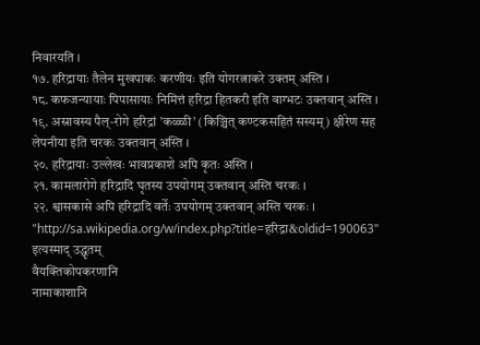निवारयति ।
१७. हरिद्रायाः तैलेन मुखपाकः करणीयः इति योगरत्नाकरे उक्तम् अस्ति ।
१८. कफजन्यायाः पिपासायाः निमित्तं हरिद्रा हितकरी इति वाग्भटः उक्तवान् अस्ति ।
१९. अस्रावस्य पैल्-रोगे हरिद्रां ’कळ्ळी’ (किञ्चित् कण्टकसहितं सस्यम्) क्षीरेण सह लेपनीया इति चरकः उक्तवान् अस्ति ।
२०. हरिद्रायाः उल्लेखः भावप्रकाशे अपि कृतः अस्ति ।
२१. कामलारोगे हरिद्रादि घृतस्य उपयोगम् उक्तवान् अस्ति चरकः ।
२२. श्वासकासे अपि हरिद्रादि वर्तेः उपयोगम् उक्तवान् अस्ति चरकः ।
"http://sa.wikipedia.org/w/index.php?title=हरिद्रा&oldid=190063" इत्यस्माद् उद्धृतम्
वैयक्तिकोपकरणानि
नामाकाशानि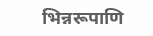भिन्नरूपाणि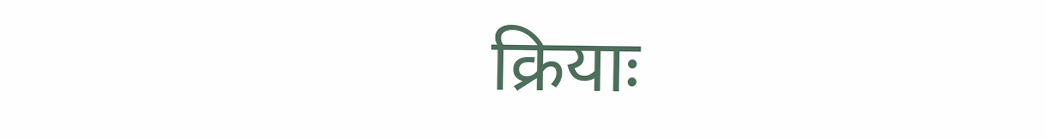क्रियाः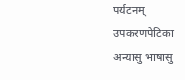पर्यटनम्
उपकरणपेटिका
अन्यासु भाषासु